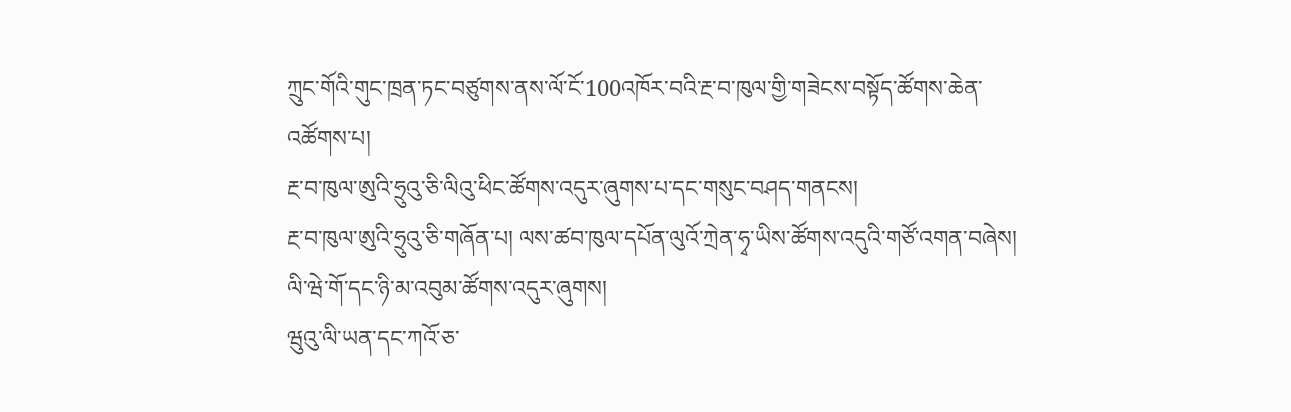ཀྲུང་གོའི་གུང་ཁྲན་ཏང་བཙུགས་ནས་ལོ་ངོ་100འཁོར་བའི་རྔ་བ་ཁུལ་གྱི་གཟེངས་བསྟོད་ཚོགས་ཆེན་འཚོགས་པ།
རྔ་བ་ཁུལ་ཨུའི་ཧྲུའུ་ཅི་ལིའུ་ཕིང་ཚོགས་འདུར་ཞུགས་པ་དང་གསུང་བཤད་གནངས།
རྔ་བ་ཁུལ་ཨུའི་ཧྲུའུ་ཅི་གཞོན་པ། ལས་ཚབ་ཁུལ་དཔོན་ལུའོ་ཀྲེན་ཧྭ་ཡིས་ཚོགས་འདུའི་གཙོ་འགན་བཞེས། ལི་ཝེ་གོ་དང་ཉི་མ་འབུམ་ཚོགས་འདུར་ཞུགས།
ཝུའུ་ལི་ཡན་དང་ཀའོ་ཅ་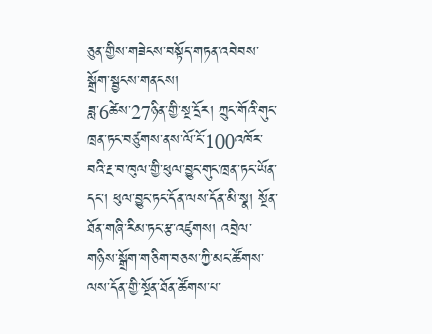ཅུན་གྱིས་གཟེངས་བསྟོད་གཏན་འབེབས་སྒྲོག་སྦྱངས་གནངས།
ཟླ་6ཚེས་27ཉིན་གྱི་སྔ་དྲོར། ཀྲུང་གོའི་གུང་ཁྲན་ཏང་བཙུགས་ནས་ལོ་ངོ་100འཁོར་བའི་རྔ་བ་ཁུལ་གྱི་ཕུལ་བྱུང་གུང་ཁྲན་ཏང་ཡོན་དང་། ཕུལ་བྱུང་ཏང་དོན་ལས་དོན་མི་སྣ། སྔོན་ཐོན་གཞི་རིམ་ཏང་རྩ་འཛུགས། འབྲེལ་གཉིས་སྒྲོག་གཅིག་བཅས་ཀྱི་མང་ཚོགས་ལས་དོན་གྱི་སྔོན་ཐོན་ཚོགས་པ་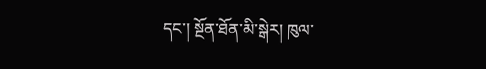དང་། སྔོན་ཐོན་མི་སྒེར། ཁུལ་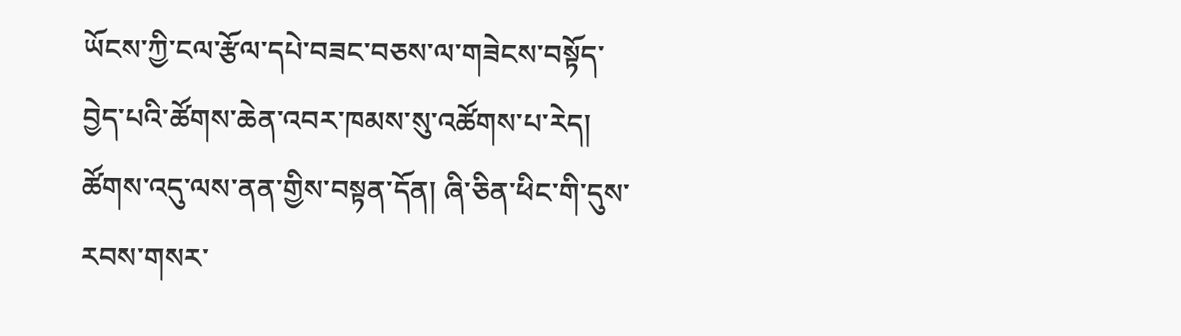ཡོངས་ཀྱི་ངལ་རྩོལ་དཔེ་བཟང་བཅས་ལ་གཟེངས་བསྟོད་བྱེད་པའི་ཚོགས་ཆེན་འབར་ཁམས་སུ་འཚོགས་པ་རེད། ཚོགས་འདུ་ལས་ནན་གྱིས་བསྟན་དོན། ཞི་ཅིན་ཕིང་གི་དུས་རབས་གསར་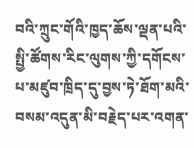བའི་ཀྲུང་གོའི་ཁྱད་ཆོས་ལྡན་པའི་སྤྱི་ཚོགས་རིང་ལུགས་ཀྱི་དགོངས་པ་མཛུབ་ཁྲིད་དུ་བྱས་ཏེ་ཐོག་མའི་བསམ་འདུན་མི་བརྗེད་པར་འགན་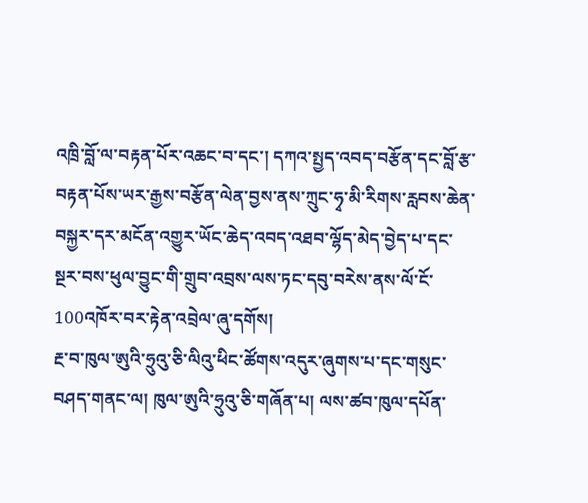འཁྲི་བློ་ལ་བརྟན་པོར་འཆང་བ་དང་། དཀའ་སྤྱད་འབད་བརྩོན་དང་བློ་རྩ་བརྟན་པོས་ཡར་རྒྱས་བརྩོན་ལེན་བྱས་ནས་ཀྲུང་ཧྭ་མི་རིགས་རླབས་ཆེན་བསྐྱར་དར་མངོན་འགྱུར་ཡོང་ཆེད་འབད་འཐབ་ལྷོད་མེད་བྱེད་པ་དང་སྔར་བས་ཕུལ་བྱུང་གི་གྲུབ་འབྲས་ལས་ཏང་དབུ་བརེས་ནས་ལོ་ངོ་100འཁོར་བར་རྟེན་འབྲེལ་ཞུ་དགོས།
རྔ་བ་ཁུལ་ཨུའི་ཧྲུའུ་ཅི་ལིའུ་ཕིང་ཚོགས་འདུར་ཞུགས་པ་དང་གསུང་བཤད་གནང་ལ། ཁུལ་ཨུའི་ཧྲུའུ་ཅི་གཞོན་པ། ལས་ཚབ་ཁུལ་དཔོན་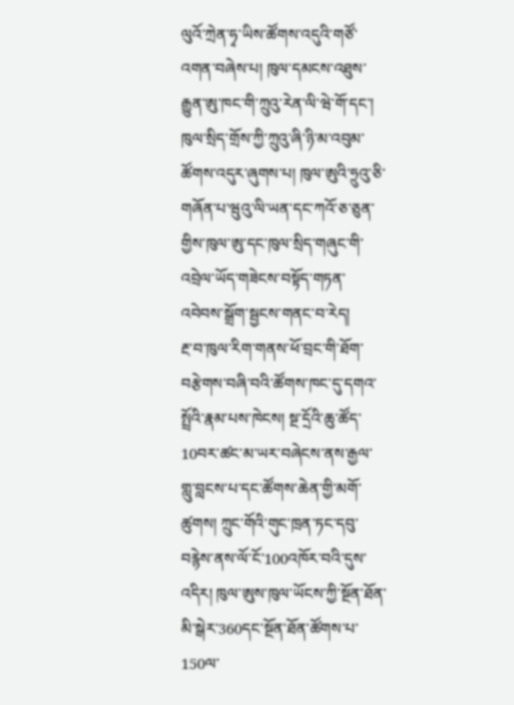ལུའོ་ཀྲེན་ཧྭ་ཡིས་ཚོགས་འདུའི་གཙོ་འགན་བཞེས་པ། ཁུལ་དམངས་འཐུས་རྒྱུན་ཨུ་ཁང་གི་ཀྲུའུ་རེན་ལི་ཝེ་གོ་དང་། ཁུལ་སྲིད་གྲོས་ཀྱི་ཀྲུའུ་ཞི་ཉི་མ་འབུམ་ཚོགས་འདུར་ཞུགས་པ། ཁུལ་ཨུའི་ཧྲུའུ་ཅི་གཞོན་པ་ཝུའུ་ལི་ཡན་དང་ཀའོ་ཅ་ཅུན་གྱིས་ཁུལ་ཨུ་དང་ཁུལ་སྲིད་གཞུང་གི་འབྲེལ་ཡོད་གཟེངས་བསྟོད་གཏན་འབེབས་སྒྲོག་སྦྱངས་གནང་བ་རེད།
རྔ་བ་ཁུལ་རིག་གནས་ཕོ་བྲང་གི་ཐོག་བརྩེགས་བཞི་བའི་ཚོགས་ཁང་དུ་དགའ་སྤྲོའི་རྣམ་པས་ཁེངས། སྔ་དྲོའི་ཆུ་ཚོད་10བར་ཚང་མ་ཡར་བཞེངས་ནས་རྒྱལ་གླུ་བླངས་པ་དང་ཚོགས་ཆེན་གྱི་མགོ་ཚུགས། ཀྲུང་གོའི་གུང་ཁྲན་ཏང་དབུ་བརྙེས་ནས་ལོ་ངོ་100འཁོར་བའི་དུས་འདིར། ཁུལ་ཨུས་ཁུལ་ཡོངས་ཀྱི་སྔོན་ཐོན་མི་སྒེར་360དང་སྔོན་ཐོན་ཚོགས་པ་150ལ་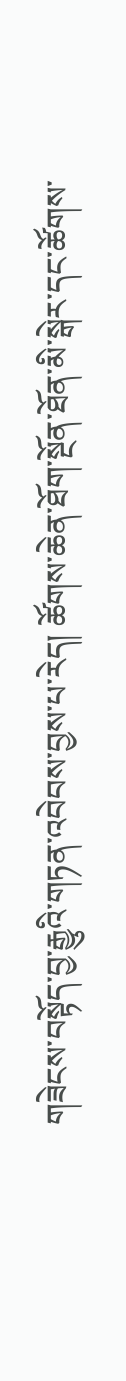གཟེངས་བསྟོད་བྱ་རྒྱུའི་གཏན་འབེབས་བྱས་པ་རེད། ཚོགས་ཆེན་ཐོག་སྔོན་ཐོན་མི་སྒེར་དང་ཚོགས་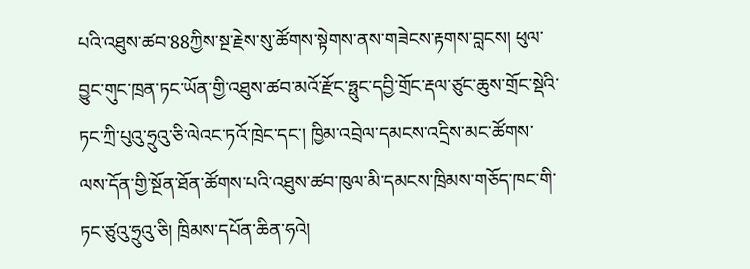པའི་འཐུས་ཚབ་88ཀྱིས་སྔ་རྗེས་སུ་ཚོགས་སྟེགས་ནས་གཟེངས་རྟགས་བླངས། ཕུལ་བྱུང་གུང་ཁྲན་ཏང་ཡོན་གྱི་འཐུས་ཚབ་མའོ་རྫོང་ཧྥུང་དབྱི་གྲོང་རྡལ་ཙུང་ཆུས་གྲོང་སྡེའི་ཏང་ཀྲི་པུའུ་ཧྲུའུ་ཅི་ལེའང་ཏའོ་ཁྲེང་དང་། ཁྱིམ་འབྲེལ་དམངས་འདྲིས་མང་ཚོགས་ལས་དོན་གྱི་སྔོན་ཐོན་ཚོགས་པའི་འཐུས་ཚབ་ཁུལ་མི་དམངས་ཁྲིམས་གཅོད་ཁང་གི་ཏང་ཙུའུ་ཧྲུའུ་ཅི། ཁྲིམས་དཔོན་ཆིན་ཧའེ།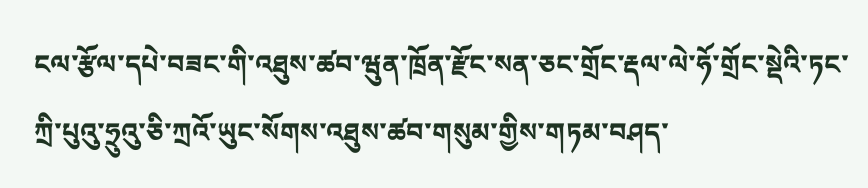ངལ་རྩོལ་དཔེ་བཟང་གི་འཐུས་ཚབ་ཝུན་ཁྲོན་རྫོང་སན་ཅང་གྲོང་རྡལ་ལེ་ཧོ་གྲོང་སྡེའི་ཏང་ཀྲི་པུའུ་ཧྲུའུ་ཅི་ཀྲའོ་ཡུང་སོགས་འཐུས་ཚབ་གསུམ་གྱིས་གཏམ་བཤད་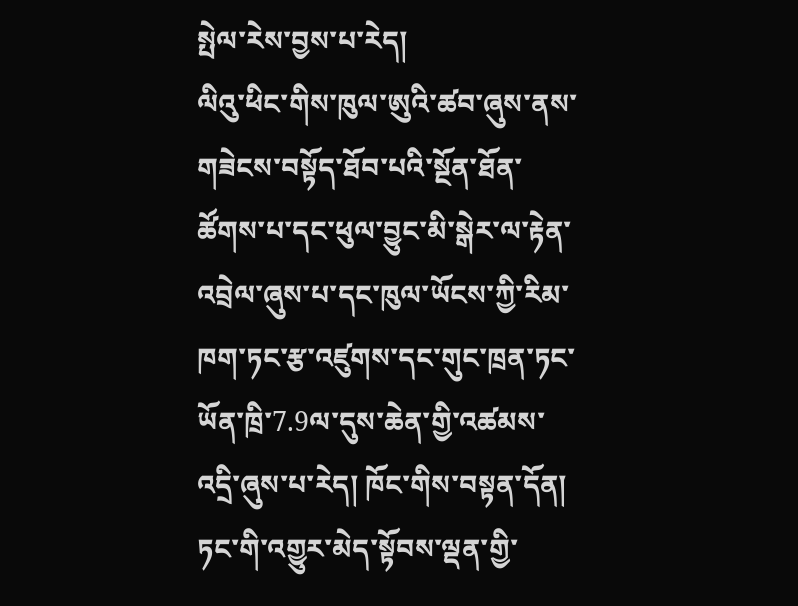སྤེལ་རེས་བྱས་པ་རེད།
ལིའུ་ཕིང་གིས་ཁུལ་ཨུའི་ཚབ་ཞུས་ནས་གཟེངས་བསྟོད་ཐོབ་པའི་སྔོན་ཐོན་ཚོགས་པ་དང་ཕུལ་བྱུང་མི་སྒེར་ལ་རྟེན་འབྲེལ་ཞུས་པ་དང་ཁུལ་ཡོངས་ཀྱི་རིམ་ཁག་ཏང་རྩ་འཛུགས་དང་གུང་ཁྲན་ཏང་ཡོན་ཁྲི་7.9ལ་དུས་ཆེན་གྱི་འཚམས་འདྲི་ཞུས་པ་རེད། ཁོང་གིས་བསྟན་དོན། ཏང་གི་འགྱུར་མེད་སྟོབས་ལྡན་གྱི་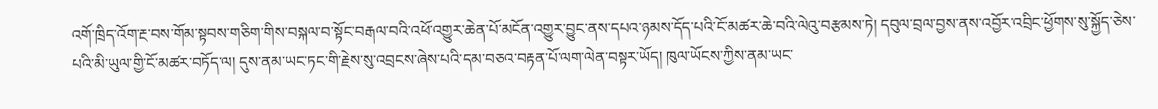འགོ་ཁྲིད་འོག་རྔ་བས་གོམ་སྟབས་གཅིག་གིས་བསྐལ་བ་སྟོང་བརྒལ་བའི་འཕོ་འགྱུར་ཆེན་པོ་མངོན་འགྱུར་བྱུང་ནས་དཔའ་ཉམས་དོད་པའི་ངོ་མཚར་ཆེ་བའི་ལེའུ་བརྩམས་ཏེ། དབུལ་བྲལ་བྱས་ནས་འབྱོར་འབྲིང་ཕྱོགས་སུ་སྐྱོད་ཅེས་པའི་མི་ཡུལ་གྱི་ངོ་མཚར་བཏོད་ལ། དུས་ནམ་ཡང་ཏང་གི་རྗེས་སུ་འབྲངས་ཞེས་པའི་དམ་བཅའ་བརྟན་པོ་ལག་ལེན་བསྟར་ཡོད། ཁུལ་ཡོངས་ཀྱིས་ནམ་ཡང་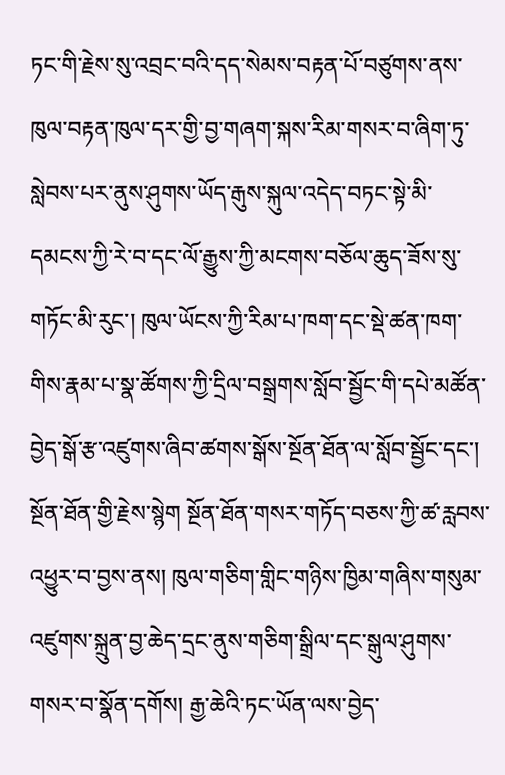ཏང་གི་རྗེས་སུ་འབྲང་བའི་དད་སེམས་བརྟན་པོ་བཙུགས་ནས་ཁུལ་བརྟན་ཁུལ་དར་གྱི་བྱ་གཞག་སྐས་རིམ་གསར་བ་ཞིག་ཏུ་སླེབས་པར་ནུས་ཤུགས་ཡོད་རྒུས་སྐུལ་འདེད་བཏང་སྟེ་མི་དམངས་ཀྱི་རེ་བ་དང་ལོ་རྒྱུས་ཀྱི་མངགས་བཅོལ་ཆུད་ཟོས་སུ་གཏོང་མི་རུང་། ཁུལ་ཡོངས་ཀྱི་རིམ་པ་ཁག་དང་སྡེ་ཚན་ཁག་གིས་རྣམ་པ་སྣ་ཚོགས་ཀྱི་དྲིལ་བསྒྲགས་སློབ་སྦྱོང་གི་དཔེ་མཚོན་བྱེད་སྒོ་རྩ་འཛུགས་ཞིབ་ཚགས་སྒོས་སྔོན་ཐོན་ལ་སློབ་སྦྱོང་དང་། སྔོན་ཐོན་གྱི་རྗེས་སྙེག སྔོན་ཐོན་གསར་གཏོད་བཅས་ཀྱི་ཚ་རླབས་འཕྱུར་བ་བྱས་ནས། ཁུལ་གཅིག་གླིང་གཉིས་ཁྱིམ་གཞིས་གསུམ་འཛུགས་སྐྲུན་བྱ་ཆེད་དྲང་ནུས་གཅིག་སྒྲིལ་དང་སྒུལ་ཤུགས་གསར་བ་སྣོན་དགོས། རྒྱ་ཆེའི་ཏང་ཡོན་ལས་བྱེད་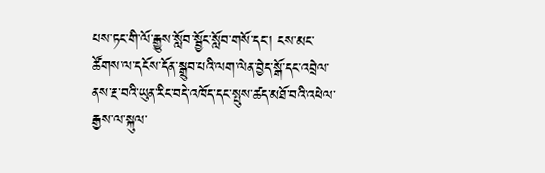པས་ཏང་གི་ལོ་རྒྱུས་སློབ་སྦྱོང་སློབ་གསོ་དང་། ངས་མང་ཚོགས་ལ་དངོས་དོན་སྒྲུབ་པའི་ལག་ལེན་བྱེད་སྒོ་དང་འབྲེལ་ནས་རྔ་བའི་ཡུན་རིང་བདེ་འཁོད་དང་སྤུས་ཚད་མཐོ་བའི་འཕེལ་རྒྱས་ལ་སྐུལ་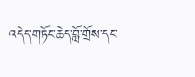འདེད་གཏོང་ཆེད་བློ་གྲོས་དང་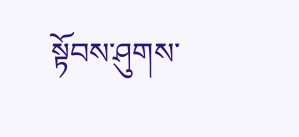སྟོབས་ཤུགས་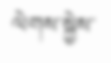ལེགས་སྐྱེས་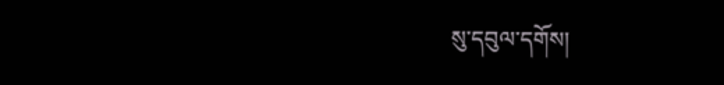སུ་དབུལ་དགོས།